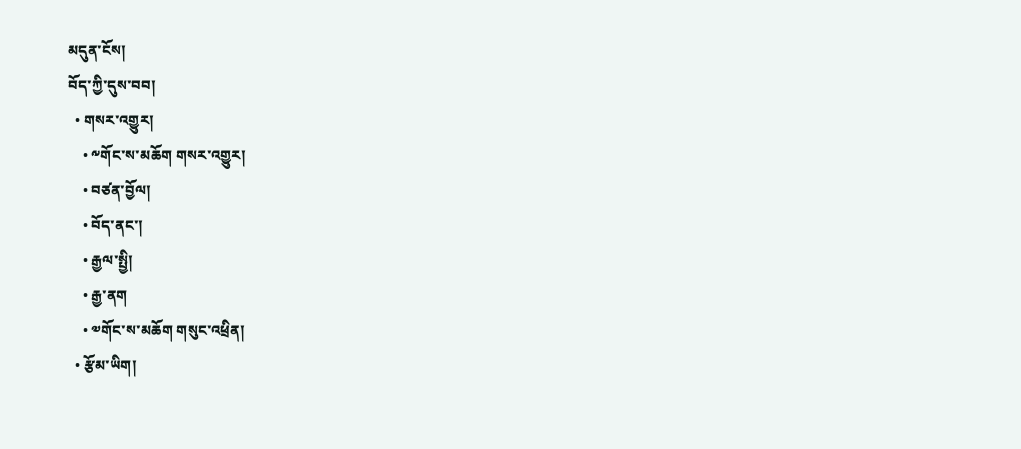མདུན་ངོས།
བོད་ཀྱི་དུས་བབ།
  • གསར་འགྱུར།
    • ༸གོང་ས་མཆོག གསར་འགྱུར།
    • བཙན་བྱོལ།
    • བོད་ནང་།
    • རྒྱལ་སྤྱི།
    • རྒྱ་ནག
    • ༧གོང་ས་མཆོག གསུང་འཕྲིན།
  • རྩོམ་ཡིག།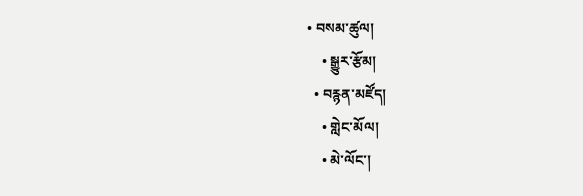• བསམ་ཚུལ།
    • སྒྱུར་རྩོམ།
  • བརྙན་མཛོད།
    • གླེང་མོལ།
    • མེ་ལོང་།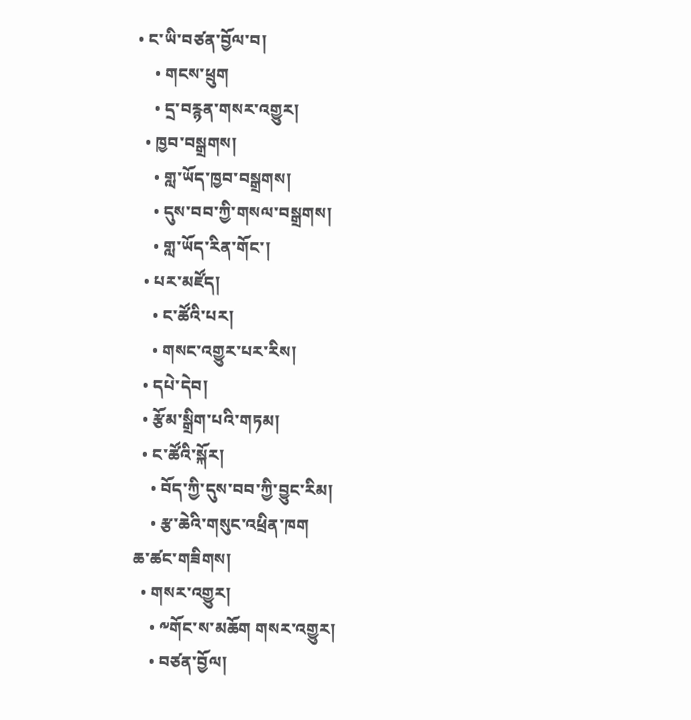• ང་ཡི་བཙན་བྱོལ་བ།
    • གངས་ཕྲུག
    • དྲ་བརྙན་གསར་འགྱུར།
  • ཁྱབ་བསྒྲགས།
    • གླ་ཡོད་ཁྱབ་བསྒྲགས།
    • དུས་བབ་ཀྱི་གསལ་བསྒྲགས།
    • གླ་ཡོད་རིན་གོང་།
  • པར་མཛོད།
    • ང་ཚོའི་པར།
    • གསང་འགྱུར་པར་རིས།
  • དཔེ་དེབ།
  • རྩོམ་སྒྲིག་པའི་གཏམ།
  • ང་ཚོའི་སྐོར།
    • བོད་ཀྱི་དུས་བབ་ཀྱི་བྱུང་རིམ།
    • རྩ་ཆེའི་གསུང་འཕྲིན་ཁག
ཆ་ཚང་གཟིགས།
  • གསར་འགྱུར།
    • ༸གོང་ས་མཆོག གསར་འགྱུར།
    • བཙན་བྱོལ།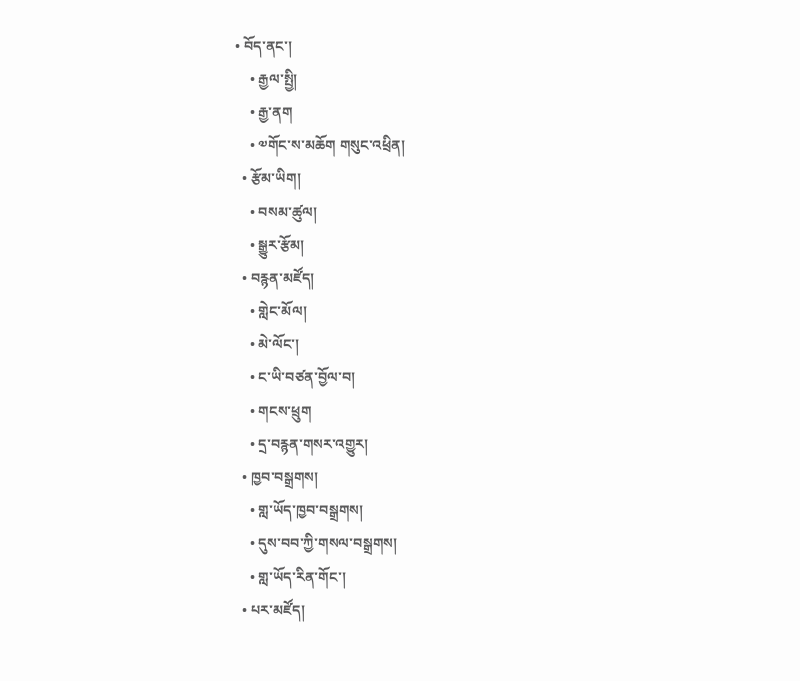• བོད་ནང་།
    • རྒྱལ་སྤྱི།
    • རྒྱ་ནག
    • ༧གོང་ས་མཆོག གསུང་འཕྲིན།
  • རྩོམ་ཡིག།
    • བསམ་ཚུལ།
    • སྒྱུར་རྩོམ།
  • བརྙན་མཛོད།
    • གླེང་མོལ།
    • མེ་ལོང་།
    • ང་ཡི་བཙན་བྱོལ་བ།
    • གངས་ཕྲུག
    • དྲ་བརྙན་གསར་འགྱུར།
  • ཁྱབ་བསྒྲགས།
    • གླ་ཡོད་ཁྱབ་བསྒྲགས།
    • དུས་བབ་ཀྱི་གསལ་བསྒྲགས།
    • གླ་ཡོད་རིན་གོང་།
  • པར་མཛོད།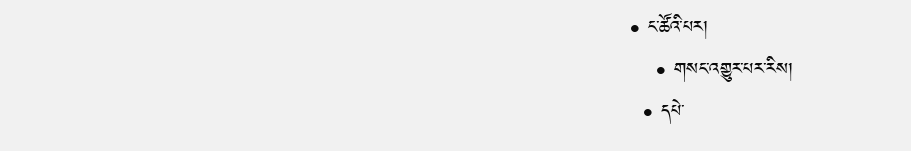• ང་ཚོའི་པར།
    • གསང་འགྱུར་པར་རིས།
  • དཔེ་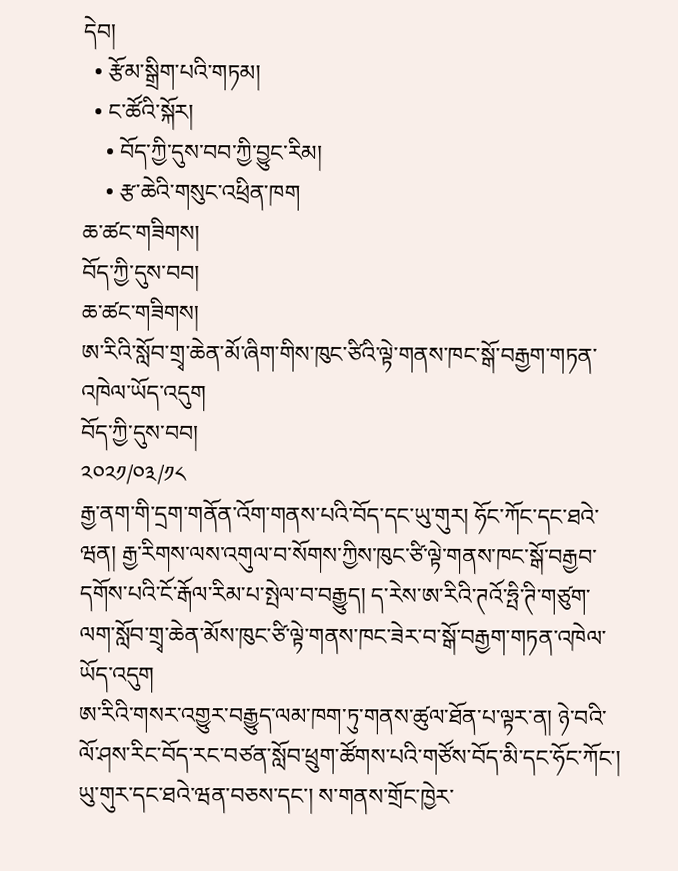དེབ།
  • རྩོམ་སྒྲིག་པའི་གཏམ།
  • ང་ཚོའི་སྐོར།
    • བོད་ཀྱི་དུས་བབ་ཀྱི་བྱུང་རིམ།
    • རྩ་ཆེའི་གསུང་འཕྲིན་ཁག
ཆ་ཚང་གཟིགས།
བོད་ཀྱི་དུས་བབ།
ཆ་ཚང་གཟིགས།
ཨ་རིའི་སློབ་གྲྭ་ཆེན་མོ་ཞིག་གིས་ཁུང་ཙིའི་ལྟེ་གནས་ཁང་སྒོ་བརྒྱག་གཏན་འཁེལ་ཡོད་འདུག
བོད་ཀྱི་དུས་བབ།
༢༠༢༡/༠༣/༡༨
རྒྱ་ནག་གི་དྲག་གནོན་འོག་གནས་པའི་བོད་དང་ཡུ་གུར། ཧོང་ཀོང་དང་ཐའེ་ཝན། རྒྱ་རིགས་ལས་འགུལ་བ་སོགས་ཀྱིས་ཁུང་ཙི་ལྟེ་གནས་ཁང་སྒོ་བརྒྱབ་དགོས་པའི་ངོ་རྒོལ་རིམ་པ་སྤེལ་བ་བརྒྱུད། ད་རེས་ཨ་རིའི་ཊའོ་ཧྤི་ཊི་གཙུག་ལག་སློབ་གྲྭ་ཆེན་མོས་ཁུང་ཙི་ལྟེ་གནས་ཁང་ཟེར་བ་སྒོ་བརྒྱག་གཏན་འཁེལ་ཡོད་འདུག
ཨ་རིའི་གསར་འགྱུར་བརྒྱུད་ལམ་ཁག་ཏུ་གནས་ཚུལ་ཐོན་པ་ལྟར་ན། ཉེ་བའི་ལོ་ཤས་རིང་བོད་རང་བཙན་སློབ་ཕྲུག་ཚོགས་པའི་གཙོས་བོད་མི་དང་ཧོང་ཀོང་། ཡུ་གུར་དང་ཐའེ་ཝན་བཅས་དང་། ས་གནས་གྲོང་ཁྱེར་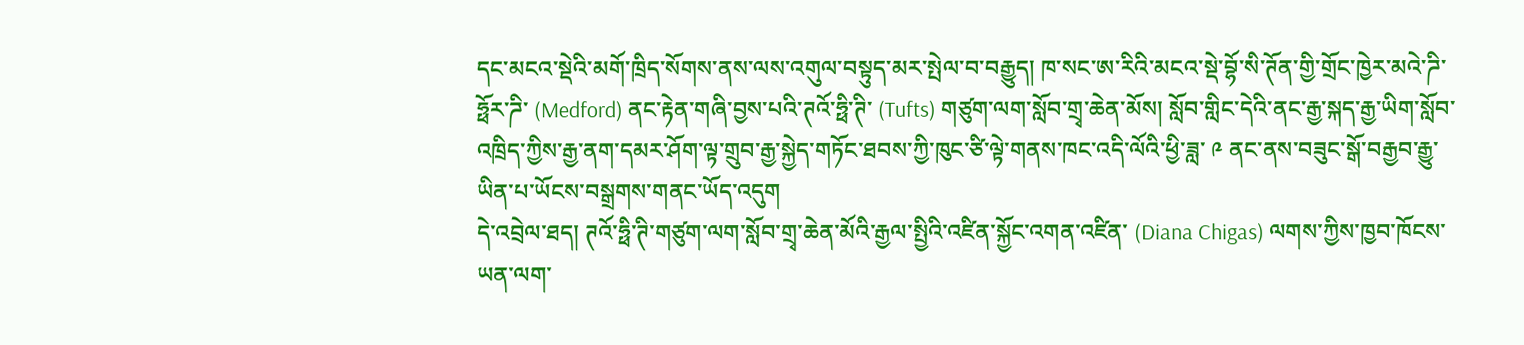དང་མངའ་སྡེའི་མགོ་ཁྲིད་སོགས་ནས་ལས་འགུལ་བསྟུད་མར་སྤེལ་བ་བརྒྱུད། ཁ་སང་ཨ་རིའི་མངའ་སྡེ་བྷོ་སི་ཊོན་གྱི་གྲོང་ཁྱེར་མའེ་ཌི་ཧྥོར་ཌི་ (Medford) ནང་རྟེན་གཞི་བྱས་པའི་ཊའོ་ཧྥི་ཊི་ (Tufts) གཙུག་ལག་སློབ་གྲྭ་ཆེན་མོས། སློབ་གླིང་དེའི་ནང་རྒྱ་སྐད་རྒྱ་ཡིག་སློབ་འཁྲིད་ཀྱིས་རྒྱ་ནག་དམར་ཤོག་ལྟ་གྲུབ་རྒྱ་སྐྱེད་གཏོང་ཐབས་ཀྱི་ཁུང་ཙི་ལྟེ་གནས་ཁང་འདི་ལོའི་ཕྱི་ཟླ་ ༩ ནང་ནས་བཟུང་སྒོ་བརྒྱབ་རྒྱུ་ཡིན་པ་ཡོངས་བསྒྲགས་གནང་ཡོད་འདུག
དེ་འབྲེལ་ཐད། ཊའོ་ཧྥི་ཊི་གཙུག་ལག་སློབ་གྲྭ་ཆེན་མོའི་རྒྱལ་སྤྱིའི་འཛིན་སྐྱོང་འགན་འཛིན་ (Diana Chigas) ལགས་ཀྱིས་ཁྱབ་ཁོངས་ཡན་ལག་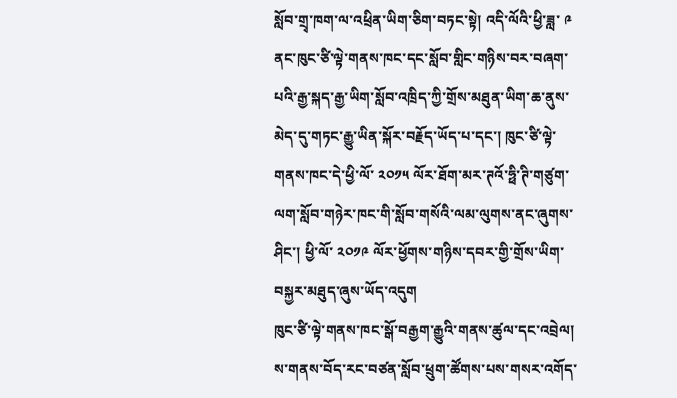སློབ་གྲྭ་ཁག་ལ་འཕྲིན་ཡིག་ཅིག་བཏང་སྟེ། འདི་ལོའི་ཕྱི་ཟླ་ ༩ ནང་ཁུང་ཙི་ལྟེ་གནས་ཁང་དང་སློབ་གླིང་གཉིས་བར་བཞག་པའི་རྒྱ་སྐད་རྒྱ་ཡིག་སློབ་འཁྲིད་ཀྱི་གྲོས་མཐུན་ཡིག་ཆ་ནུས་མེད་དུ་གཏང་རྒྱུ་ཡིན་སྐོར་བརྗོད་ཡོད་པ་དང་། ཁུང་ཙི་ལྟེ་གནས་ཁང་དེ་ཕྱི་ལོ་ ༢༠༡༥ ལོར་ཐོག་མར་ཊའོ་ཧྥི་ཊི་གཙུག་ལག་སློབ་གཉེར་ཁང་གི་སློབ་གསོའི་ལམ་ལུགས་ནང་ཞུགས་ཤིང་། ཕྱི་ལོ་ ༢༠༡༩ ལོར་ཕྱོགས་གཉིས་དབར་གྱི་གྲོས་ཡིག་བསྐྱར་མཐུད་ཞུས་ཡོད་འདུག
ཁུང་ཙི་ལྟེ་གནས་ཁང་སྒོ་བརྒྱག་རྒྱུའི་གནས་ཚུལ་དང་འབྲེལ། ས་གནས་བོད་རང་བཙན་སློབ་ཕྲུག་ཚོགས་པས་གསར་འགོད་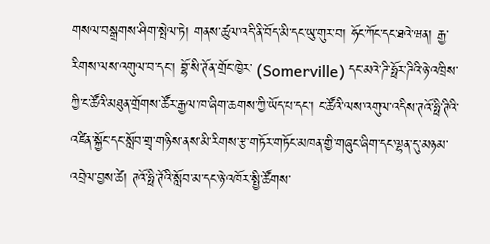གསལ་བསྒྲགས་ཤིག་སྤེལ་ཏེ། གནས་ཚུལ་འདི་ནི་བོད་མི་དང་ཡུ་གུར་བ། ཧོང་ཀོང་དང་ཐའེ་ཝན། རྒྱ་རིགས་ལས་འགུལ་བ་དང་། བྷོ་སི་ཊོན་གྲོང་ཁྱེར་ (Somerville) དང་མའེ་ཌི་ཧྥོར་ཌིའི་ཉེ་འཁྲིས་ཀྱི་ང་ཚོའི་མཐུན་གྲོགས་ཚོར་རྒྱལ་ཁ་ཞིག་ཆགས་ཀྱི་ཡོད་པ་དང་། ང་ཚོའི་ལས་འགུལ་འདིས་ཊའོ་ཧྥི་ཊིའི་འཛིན་སྐྱོང་དང་སློབ་གྲྭ་གཉིས་ནས་མི་རིགས་རྩ་གཏོར་གཏོང་མཁན་གྱི་གཞུང་ཞིག་དང་ལྷན་དུ་མཉམ་འབྲེལ་བྱས་ཚེ། ཊའོ་ཧྥི་ཊོའི་སློབ་མ་དང་ཉེ་འཁོར་སྤྱི་ཚོགས་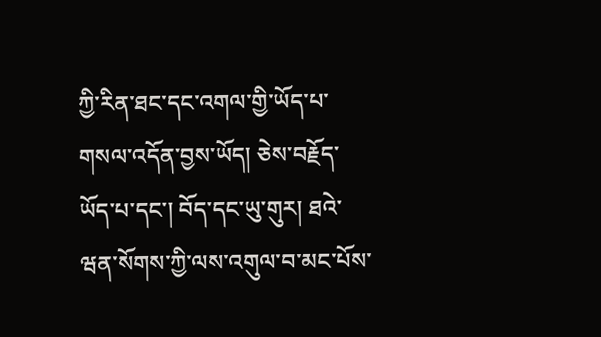ཀྱི་རིན་ཐང་དང་འགལ་གྱི་ཡོད་པ་གསལ་འདོན་བྱས་ཡོད། ཅེས་བརྗོད་ཡོད་པ་དང་། བོད་དང་ཡུ་གུར། ཐའེ་ཝན་སོགས་ཀྱི་ལས་འགུལ་བ་མང་པོས་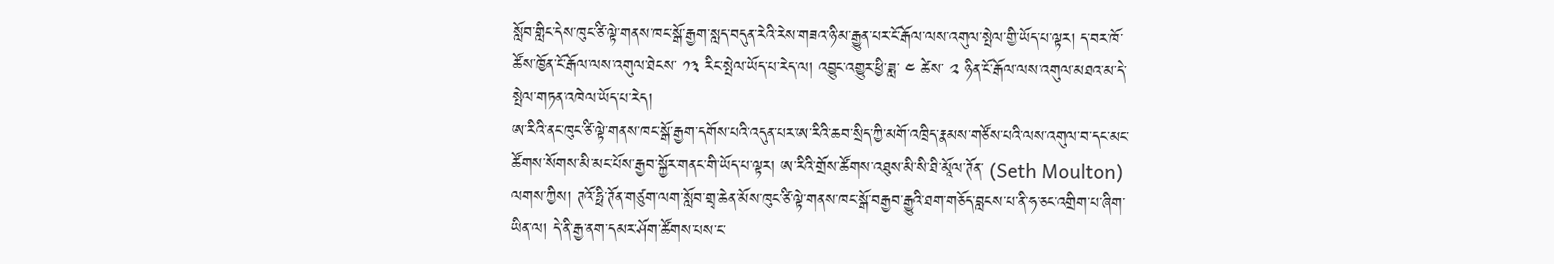སློབ་གླིང་དེས་ཁུང་ཙི་ལྟེ་གནས་ཁང་སྒོ་རྒྱག་སླད་བདུན་རེའི་རེས་གཟའ་ཉི་མ་རྒྱུན་པར་ངོ་རྒོལ་ལས་འགུལ་སྤེལ་གྱི་ཡོད་པ་ལྟར། ད་བར་ཁོ་ཚོས་ཁྱོན་ངོ་རྒོལ་ལས་འགུལ་ཐེངས་ ༡༣ རིང་སྤེལ་ཡོད་པ་རེད་ལ། འབྱུང་འགྱུར་ཕྱི་ཟླ་ ༤ ཚེས་ ༢ ཉིན་ངོ་རྒོལ་ལས་འགུལ་མཐའ་མ་དེ་སྤེལ་གཏན་འཁེལ་ཡོད་པ་རེད།
ཨ་རིའི་ནང་ཁུང་ཙི་ལྟེ་གནས་ཁང་སྒོ་རྒྱག་དགོས་པའི་འདུན་པར་ཨ་རིའི་ཆབ་སྲིད་ཀྱི་མགོ་འཁྲིད་རྣམས་གཙོས་པའི་ལས་འགུལ་བ་དང་མང་ཚོགས་སོགས་མི་མང་པོས་རྒྱབ་སྐྱོར་གནང་གི་ཡོད་པ་ལྟར། ཨ་རིའི་གྲོས་ཚོགས་འཐུས་མི་སི་ཐི་མཱོལ་ཊོན་ (Seth Moulton) ལགས་ཀྱིས། ཊའོ་ཧྥི་ཊོན་གཙུག་ལག་སློབ་གྲྭ་ཆེན་མོས་ཁུང་ཙི་ལྟེ་གནས་ཁང་སྒོ་བརྒྱབ་རྒྱུའི་ཐག་གཅོད་བླངས་པ་ནི་ཧ་ཅང་འགྲིག་པ་ཞིག་ཡིན་ལ། དེ་ནི་རྒྱ་ནག་དམར་ཤོག་ཚོགས་པས་ང་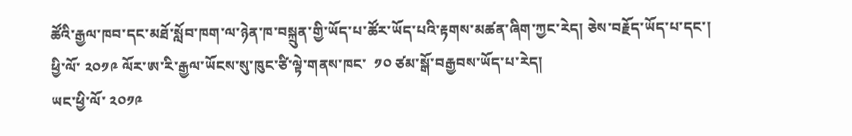ཚོའི་རྒྱལ་ཁབ་དང་མཐོ་སློབ་ཁག་ལ་ཉེན་ཁ་བསྐྲུན་གྱི་ཡོད་པ་ཚོར་ཡོད་པའི་རྟགས་མཚན་ཞིག་ཀྱང་རེད། ཅེས་བརྗོད་ཡོད་པ་དང་། ཕྱི་ལོ་ ༢༠༡༩ ལོར་ཨ་རི་རྒྱལ་ཡོངས་སུ་ཁུང་ཙི་ལྟེ་གནས་ཁང་  ༡༠ ཙམ་སྒོ་བརྒྱབས་ཡོད་པ་རེད།
ཡང་ཕྱི་ལོ་ ༢༠༡༩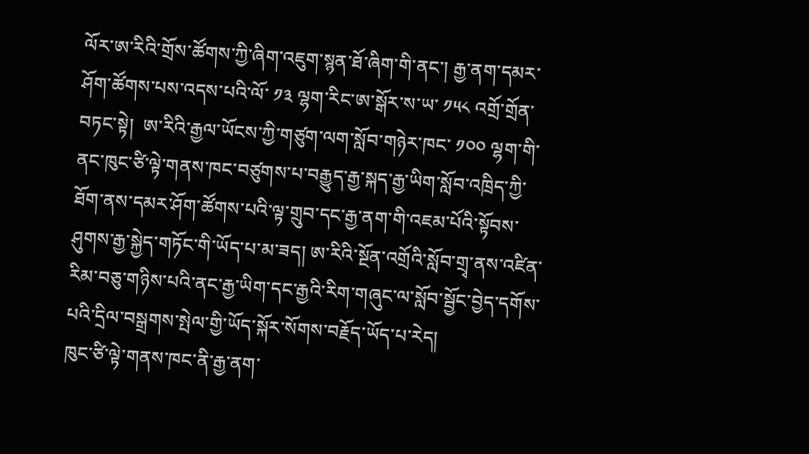ལོར་ཨ་རིའི་གྲོས་ཚོགས་ཀྱི་ཞིག་འཇུག་སྙན་ཐོ་ཞིག་གི་ནང་། རྒྱ་ནག་དམར་ཤོག་ཚོགས་པས་འདས་པའི་ལོ་ ༡༣ ལྷག་རིང་ཨ་སྒོར་ས་ཡ་ ༡༥༨ འགྲོ་གྲོན་བཏང་སྟེ།  ཨ་རིའི་རྒྱལ་ཡོངས་ཀྱི་གཙུག་ལག་སློབ་གཉེར་ཁང་ ༡༠༠ ལྷག་གི་ནང་ཁུང་ཙི་ལྟེ་གནས་ཁང་བཙུགས་པ་བརྒྱུད་རྒྱ་སྐད་རྒྱ་ཡིག་སློབ་འཁྲིད་ཀྱི་ཐོག་ནས་དམར་ཤོག་ཚོགས་པའི་ལྟ་གྲུབ་དང་རྒྱ་ནག་གི་འཇམ་པོའི་སྟོབས་ཤུགས་རྒྱ་སྐྱེད་གཏོང་གི་ཡོད་པ་མ་ཟད། ཨ་རིའི་སྔོན་འགྲོའི་སློབ་གྲྭ་ནས་འཛིན་རིམ་བཅུ་གཉིས་པའི་ནང་རྒྱ་ཡིག་དང་རྒྱའི་རིག་གཞུང་ལ་སློབ་སྦྱོང་བྱེད་དགོས་པའི་དྲིལ་བསྒྲགས་སྤེལ་གྱི་ཡོད་སྐོར་སོགས་བརྗོད་ཡོད་པ་རེད།
ཁུང་ཙི་ལྟེ་གནས་ཁང་ནི་རྒྱ་ནག་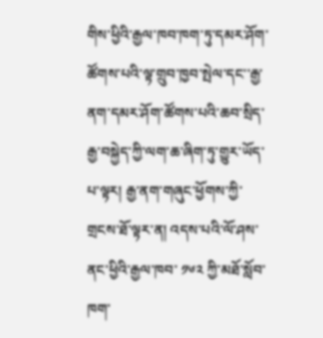གིས་ཕྱིའི་རྒྱལ་ཁབ་ཁག་ཏུ་དམར་ཤོག་ཚོགས་པའི་ལྟ་གྲུབ་ཁྱབ་སྤེལ་དང་་རྒྱ་ནག་དམར་ཤོག་ཚོགས་པའི་ཆབ་སྲིད་རྒྱ་བསྐྱེད་ཀྱི་ལག་ཆ་ཞིག་ཏུ་གྱུར་ཡོད་པ་ལྟར། རྒྱ་ནག་གཞུང་ཕྱོགས་ཀྱི་གྲངས་ཐོ་ལྟར་ན། འདས་པའི་ལོ་ཤས་ནང་ཕྱིའི་རྒྱལ་ཁབ་ ༡༦༢ ཀྱི་མཐོ་སློབ་ཁག་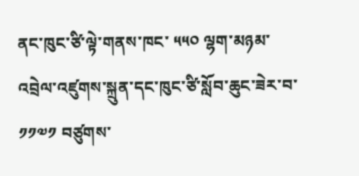ནང་ཁུང་ཙི་ལྟེ་གནས་ཁང་ ༥༥༠ ལྷག་མཉམ་འབྲེལ་འཛུགས་སྐྲུན་དང་ཁུང་ཙི་སློབ་ཆུང་ཟེར་བ་ ༡༡༧༡ བཙུགས་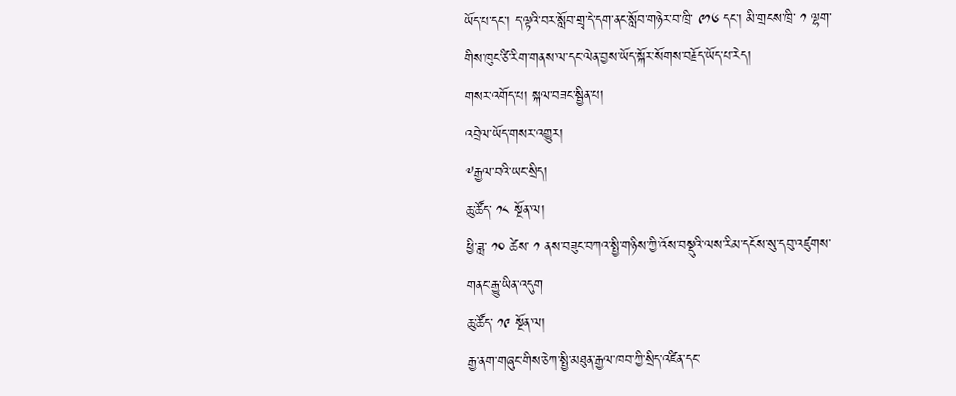ཡོད་པ་དང་། ད་ལྟའི་བར་སློབ་གྲྭ་དེ་དག་ནང་སློབ་གཉེར་བ་ཁྲི་ ༩༡༦ དང་། མི་གྲངས་ཁྲི་ ༡ ལྷག་གིས་ཁུང་ཙི་རིག་གནས་ལ་དང་ལེན་བྱས་ཡོད་སྐོར་སོགས་བརྗོད་ཡོད་པ་རེད།
གསར་འགོད་པ། སྐལ་བཟང་སྦྱིན་པ།
འབྲེལ་ཡོད་གསར་འགྱུར།
༸རྒྱལ་བའི་ཡང་སྲིད།
ཆུ་ཚོད་ ༡༨ སྔོན་ལ།
ཕྱི་ཟླ་ ༡༠ ཚེས་ ༡ ནས་བཟུང་བཀའ་སྤྱི་གཉིས་ཀྱི་འོས་བསྡུའི་ལས་རིམ་དངོས་སུ་དབུ་འཛུགས་གནང་རྒྱུ་ཡིན་འདུག
ཆུ་ཚོད་ ༡༩ སྔོན་ལ།
རྒྱ་ནག་གཞུང་གིས་ཅེཀ་སྤྱི་མཐུན་རྒྱལ་ཁབ་ཀྱི་སྲིད་འཛིན་དང་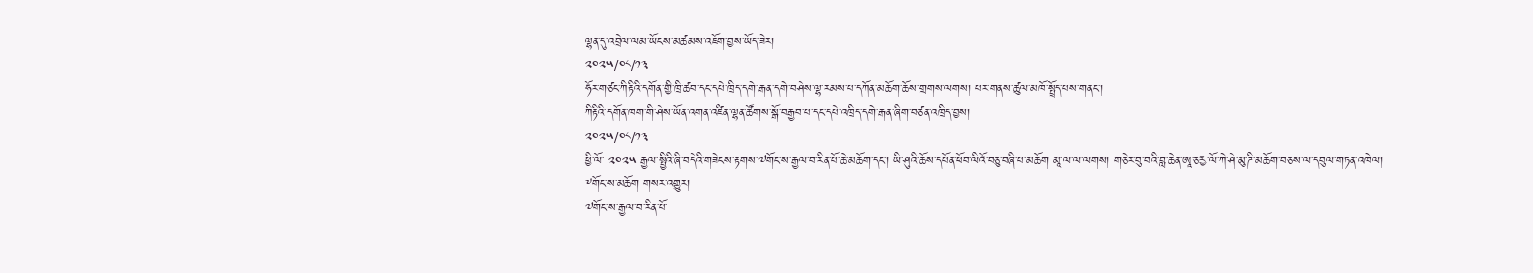ལྷན་དུ་འབྲེལ་ལམ་ཡོངས་མཚམས་འཇོག་བྱས་ཡོད་ཟེར།
༢༠༢༥/༠༨/༡༣
ཧོར་གཙང་ཀིརྟིའི་དགོན་གྱི་ཁྲི་ཚབ་དང་དཔེ་ཁྲིད་དགེ་རྒན་དགེ་བཤེས་ལྷ་རམས་པ་དཀོན་མཆོག་ཆོས་གྲགས་ལགས། པར་གནས་ཚུལ་མཁོ་སྤྲོད་པས་གནང་།
ཀིརྟིའི་དགོན་ཁག་གི་ཤེས་ཡོན་འགན་འཛིན་ལྷན་ཚོགས་སྒོ་བརྒྱབ་པ་དང་དཔེ་འཁྲིད་དགེ་རྒན་ཞིག་བཙན་འཁྲིད་བྱས།
༢༠༢༥/༠༨/༡༣
ཕྱི་ལོ་ ༢༠༢༥ རྒྱལ་སྤྱིའི་ཞི་བདེའི་གཟེངས་རྟགས་༧གོང་ས་རྒྱལ་བ་རིན་པོ་ཆེ་མཆོག་དང་། ཡི་ཤུའི་ཆོས་དཔོན་ཕོབ་ལིའོ་བཅུ་བཞི་པ་མཆོག མཱ་ལ་ལ་ལགས། གཅེར་བུ་བའི་བླ་ཆེན་ཨཱ་ཅརྱ་ལོ་ཀེ་ཤེ་མུ་ཌི་མཆོག་བཅས་ལ་དབུལ་གཏན་འཁེལ།
༸གོང་ས་མཆོག གསར་འགྱུར།
༧གོང་ས་རྒྱལ་བ་རིན་པོ་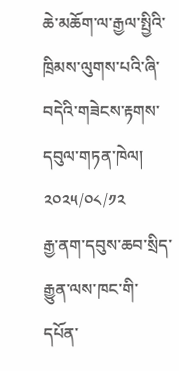ཆེ་མཆོག་ལ་རྒྱལ་སྤྱིའི་ཁྲིམས་ལུགས་པའི་ཞི་བདེའི་གཟེངས་རྟགས་དབུལ་གཏན་ཁེལ།
༢༠༢༥/༠༨/༡༢
རྒྱ་ནག་དབུས་ཆབ་སྲིད་རྒྱུན་ལས་ཁང་གི་དཔོན་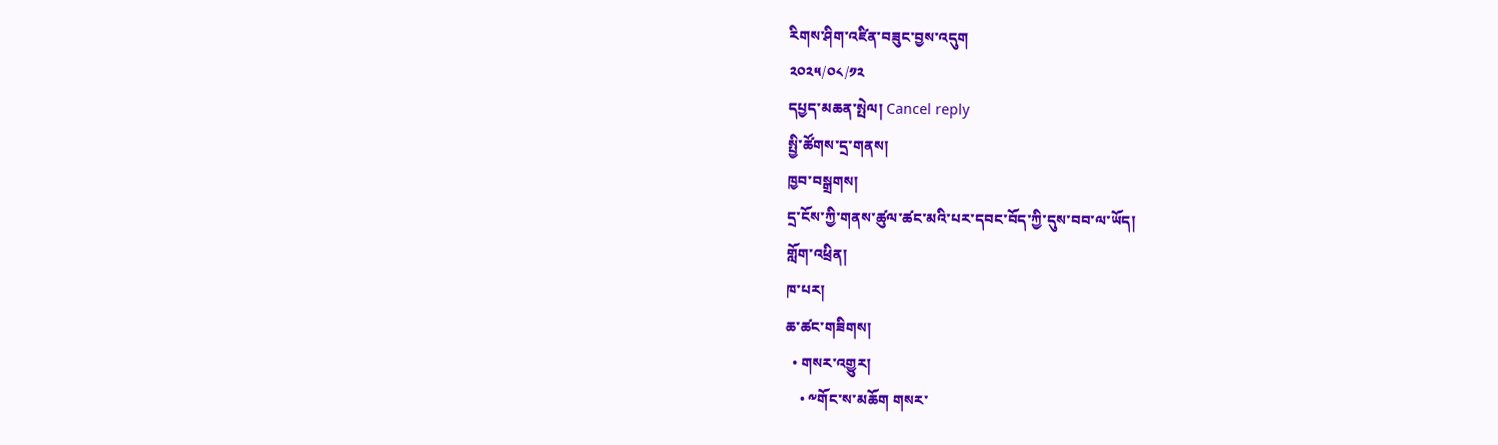རིགས་ཤིག་འཛིན་བཟུང་བྱས་འདུག
༢༠༢༥/༠༨/༡༢
དཔྱད་མཆན་སྤེལ། Cancel reply
སྤྱི་ཚོགས་དྲ་གནས།
ཁྱབ་བསྒྲགས།
དྲ་ངོས་ཀྱི་གནས་ཚུལ་ཚང་མའི་པར་དབང་བོད་ཀྱི་དུས་བབ་ལ་ཡོད།
གློག་འཕྲིན།
ཁ་པར།
ཆ་ཚང་གཟིགས།
  • གསར་འགྱུར།
    • ༸གོང་ས་མཆོག གསར་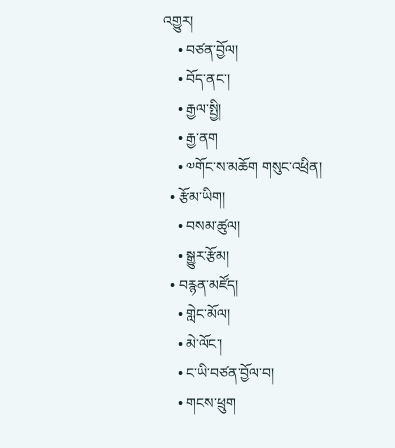འགྱུར།
    • བཙན་བྱོལ།
    • བོད་ནང་།
    • རྒྱལ་སྤྱི།
    • རྒྱ་ནག
    • ༧གོང་ས་མཆོག གསུང་འཕྲིན།
  • རྩོམ་ཡིག།
    • བསམ་ཚུལ།
    • སྒྱུར་རྩོམ།
  • བརྙན་མཛོད།
    • གླེང་མོལ།
    • མེ་ལོང་།
    • ང་ཡི་བཙན་བྱོལ་བ།
    • གངས་ཕྲུག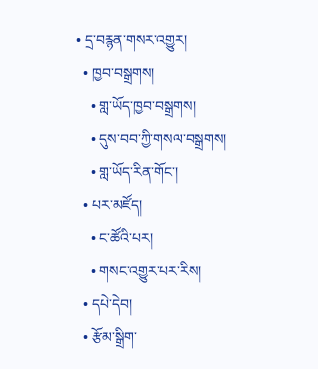• དྲ་བརྙན་གསར་འགྱུར།
  • ཁྱབ་བསྒྲགས།
    • གླ་ཡོད་ཁྱབ་བསྒྲགས།
    • དུས་བབ་ཀྱི་གསལ་བསྒྲགས།
    • གླ་ཡོད་རིན་གོང་།
  • པར་མཛོད།
    • ང་ཚོའི་པར།
    • གསང་འགྱུར་པར་རིས།
  • དཔེ་དེབ།
  • རྩོམ་སྒྲིག་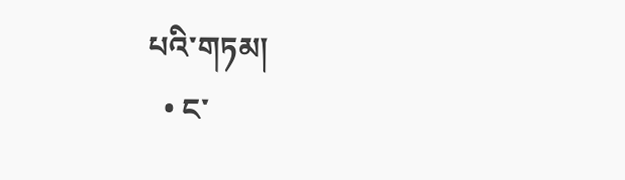པའི་གཏམ།
  • ང་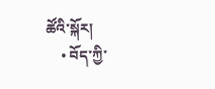ཚོའི་སྐོར།
    • བོད་ཀྱི་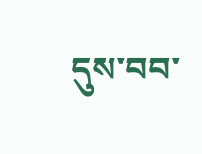དུས་བབ་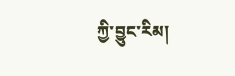ཀྱི་བྱུང་རིམ།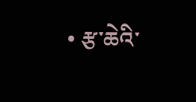• རྩ་ཆེའི་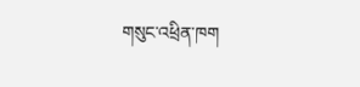གསུང་འཕྲིན་ཁག